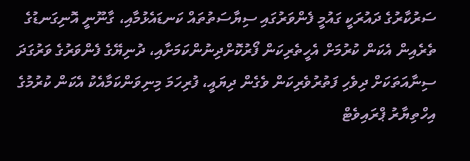ސަރުކާރުގެ ދައުރަކީ ގައުމީ ފެންވަރުގައި ސިޔާސަތުތައް ކަނޑައެޅުމާއި، ގާނޫނީ އޮނިގަނޑުގެ ތެރެއިން އެކަން ކުރުމަށް އެހީތެރިކަން ފޯރުކޮށްދިނުންކަމަށާއި، ދުނިޔޭގެ ފެންވަރުގެ ވަރުގަދަ ސިނާއަތަކަށް ދިވެހި ފަތުރުވެރިކަން ވެގެން ދިޔައީ، ފުރިހަމަ މިނިވަންކަމާއެކު އެކަން ކުރުމުގެ އިހްތިޔާރު ޕްރައިވެޓް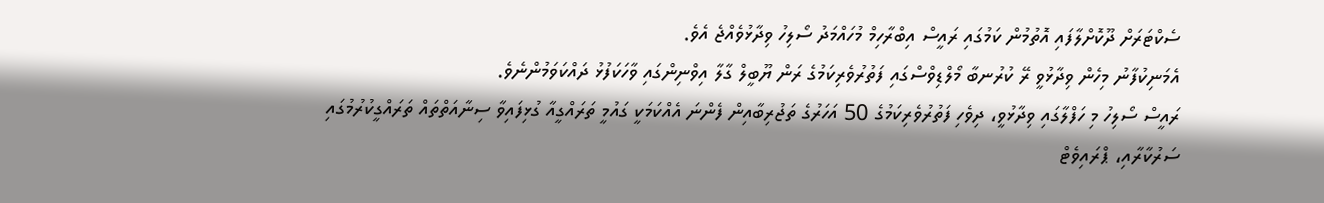ސެކްޓަރަށް ދޫކޮށްލާފައި އޮތުމުން ކަމުގައި ރައީސް އިބްރާހިމް މުހައްމަދު ސޯލިހު ވިދާޅުވެއްޖެ އެވެ.
އެމަނިކުފާނު މިހެން ވިދާޅުވީ ރޭ ކުރުނބާ މޯލްޑިވްސްގައި ފަތުރުވެރިކަމުގެ ރަން ޔޫބީލް ގާލާ އިވްނިންގައި ވާހަކަފުޅު ދައްކަވަމުންނެވެ.
ރައީސް ސޯލިހު މި ހަފްލާގައި ވިދާޅުވީ، ދިވެހި ފަތުރުވެރިކަމުގެ 50 އަހަރުގެ ތަޖުރިބާއިން ފެންނަ އެއްކަމަކީ ގައުމީ ތަރައްގީއާ ގުޅިފައިވާ ސިނާއަތްތައް ތަރައްގީކުރުމުގައި ސަރުކާރާއި، ޕްރައިވެޓް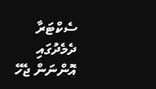ސެކްޓަރާ ދެމެދުގައި އޮންނަން ޖެހޭ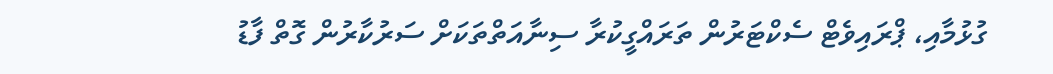ގުޅުމާއި، ޕްރައިވެޓް ސެކްޓަރުން ތަރައްގީކުރާ ސިނާއަތްތަކަށް ސަރުކާރުން ގޮތް ފާޑު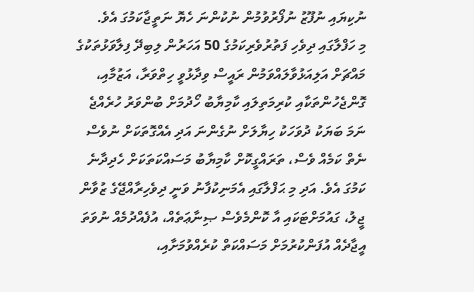ނުކިޔައި ނުފޫޒު ނުފޯރުވުމުން ނުކުންނަ ހެޔޮ ނަތީޖާކަމުގަ އެވެ.
މި ހަފްލާގައި ދިވެހި ފަތުރުވެރިކަމުގެ 50 އަހަރުން ލިބިދޭ ފިލާވަޅުތަކުގެ މައްޗަށް އަލިއަޅުވާލައްވަމުން ރައީސް ވިދާޅުވީ ހިތްވަރާ، އަޒުމާއި، ގޮންޖެހުންތަކާއި ކުރިމަތިލައި ކާމިޔާބު ހޯދުމަށް ބުންވަރު ހުރެއްޖެ ނަމަ ބަޔަކު ދުވަހަކު ހިޔާލަށް ނުގެންނަ އަދި އެއްގޮތަކަށް ނުވެސް ނެތް ކަމެއް ވެސް، ތަރައްގީކޮށް ކާމިޔާބު މަސައްކަތަކަށް ހެދިދާނެ ކަމުގަ އެވެ. އަދި މި ޙަފްލާގައި އެމަނިކުފާނު ވަނީ ދިވެހިރާއްޖޭގެ ޒުވާން ޖީލު، ގައުމަށްޓަކައި އާ ކޮންމެވެސް ޞިނާޢަތެއް، އުފެއްދުމެއް ނުވަތަ އީޖާދެއް އުފަންކުރުމަށް މަސައްކަތް ކުރެއްވުމަށާއި،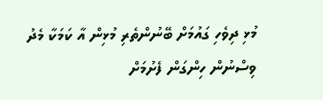މުޅި ދިވެހި ގައުމަށް ބޭނުންތެރި މުޅިން އާ ކަމަކާ މެދު ވިސްނުން ހިންގަން ފެށުމަށް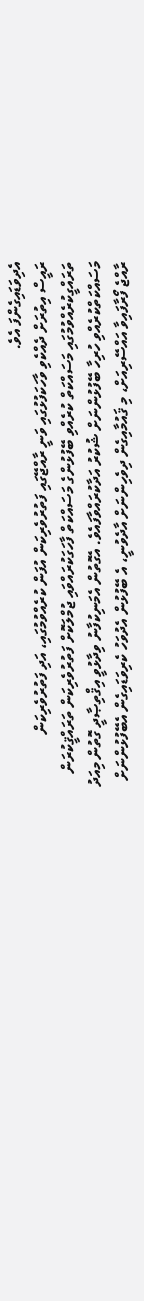އެދިވަޑައިގެންފަ އެވެ.
ރައީސް އިތުރަށް ދެއްކެވި ވާހަކަފުޅުގައި ވަނީ ރާއްޖޭގައި ފަތުރުވެރިކަން އުފަން ކުރެއްވުމުގައި، އަދި ފަތުރުވެރިކަން ތަރައްގީކުރެއްވުމުގައި މަސައްކަތް ކުރެއްވި ބޭފުޅުންގެ މަސައްކަތް ފާހަގަކުރައްވައި ޖުމްލަކޮށް ފަތުރުވެރިކަން ތަރައްޤީކުރަން މަސައްކަތްކުރެއްވި ހުރިހާ ބޭފުޅުންނަށް ޝުކުރު އަދާކުރައްވާފައެވެ. އެގޮތުން އެމަނިކުފާނު ވިދާޅުވީ އިޤްތިޞާދީ ގޮތުން މިއަދު ރާއްޖެ ފޯރާފައިވާ އައްސޭރިއަށް، މި ޤައުމާއިގެން ދިވެހިންނަށް އާދެވުނީ، އެ ބޭފުޅުން އެދުވަހު ކެރިވަޑައިގެން އެބޭފުޅުންނަށް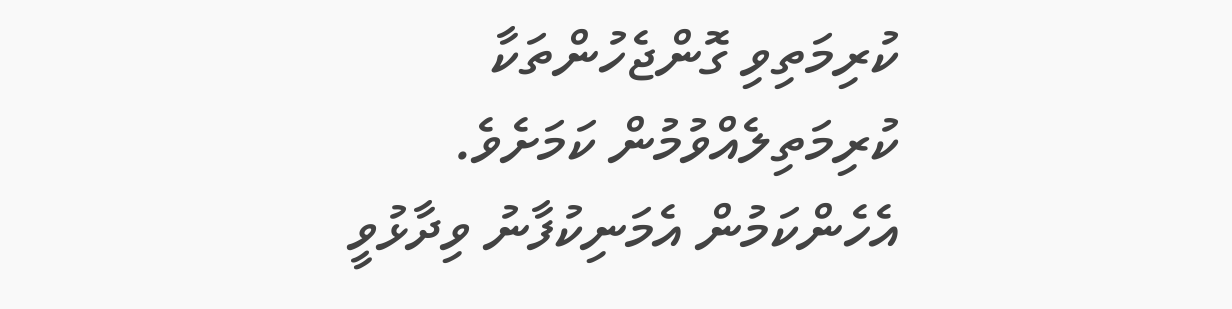ކުރިމަތިވި ގޮންޖެހުންތަކާ ކުރިމަތިލެއްވުމުން ކަމަށެވެ. އެހެންކަމުން އެމަނިކުފާނު ވިދާޅުވީ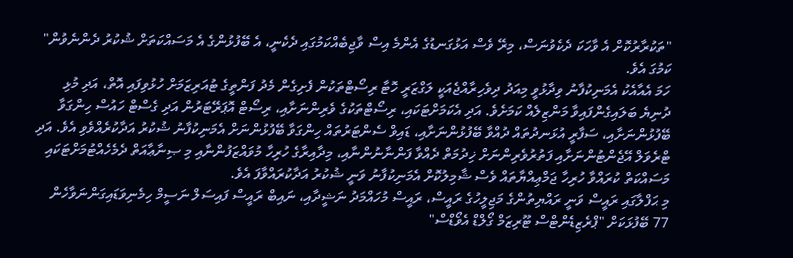"ތަކުރާރުކޮށް އެ ވާހަކަ ދެކެވުނަސް، މިރޭ ވެސް އަޅުގަނޑުގެ އެންމެ އިސް ވާޖިބެއްކަމުގައި ދެކެނީ، އެ ބޭފުޅުންގެ އެ މަސައްކަތަށް ޝުކުރު ދެންނެވުން" ކަމުގަ އެވެ.
ހަމަ އެއާއެކު އެމަނިކުފާނު ވިދާޅުވީ މިއަދު ދިވެހިރާއްޖެއަކީ ލަގްޒަރީ ހޮޓާ ރިސޯޓްތަކުން ފެށިގެން މެދު ފަންތީގެ ޓުއަރިޒަމަށް ހުޅުވިފައި އޮތް، އަދި މުޅި ދުނިޔެ ބަލައިގެންފައިވާ މަންޒިލެއް ކަމަށެވެ. އަދި އެކަމަށްޓަކައި، ރިސޯޓްތަކުގެ ވެރިންނަށާއި، ރިސޯޓް އޮޕަރޭޓަރުން އަދި ގެސްޓް ހައުސް ހިންގަވާ ބޭފުޅުންނަށާއި، ސަފާރީ އުޅަނދުތައް ދުއްވާ ބޭފުޅުންނަށާއި، ޑައިވް ސެންޓަރުތައް ހިންގަވާ ބޭފުޅުންނަށް އެމަނިކުފާނު ޝުކުރު އަދާކުރެއްވެވި އެވެ. އަދި ޓްރެވަލް އޭޖެންޓުންނަށާއި ފަތުރުވެރިންނަށް ޚިދުމަތް ދެއްވާ ފަންނާނުންނާއި، މިދާއިރާގެ ހުރިހާ މުވައްޒަފުންނާއި މި ޞިނާޢާއަތް ދެމެހެއްޓުމަށްޓަކައި މަސައްކަތް ކުރައްވާ ހުރިހާ ޖަމްޢިއްޔާތައް ވެސް ޝާމިލުކޮށް އެމަނިކުފާނު ވަނީ ޝުކުރު އަދާކުރައްވާފަ އެވެ.
މި ޙަފްލާގައި ރައީސް ވަނީ ރައްޔިތުންގެ މަޖިލީހުގެ ރައީސް، ރައީސް މުހައްމަދު ނަޝީދާއި، ނައިބް ރައީސް ފައިސަލް ނަސީމް ހިމެނިވަޑައިގަންނަވާހެން 77 ބޭފުޅަކަށް "ޕްރެޒިޑެންޓްސް ޓޫރިޒަމް ގޯލްޑް އެވޯޑްސް"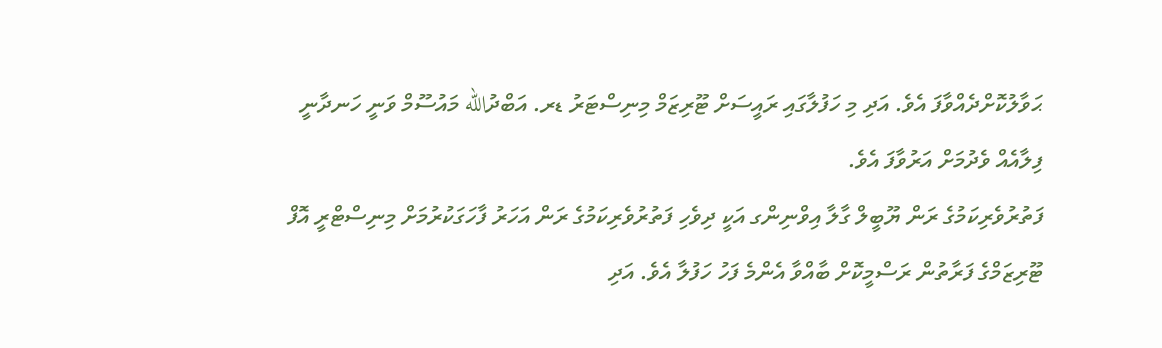ޙަވާލުކޮށްދެއްވާފަ އެވެ. އަދި މި ހަފުލާގައި ރައީސަށް ޓޫރިޒަމް މިނިސްޓަރު ޑރ. އަބްދުالله މައުސޫމް ވަނީ ހަނދާނީ ފިލާއެއް ވެދުމަށް އަރުވާފަ އެވެ.
ފަތުރުވެރިކަމުގެ ރަން ޔޫބީލް ގާލާ އިވްނިންގ އަކީ ދިވެހި ފަތުރުވެރިކަމުގެ ރަން އަހަރު ފާހަގަކުރުމަށް މިނިސްޓްރީ އޮފް ޓޫރިޒަމްގެ ފަރާތުން ރަސްމީކޮށް ބާއްވާ އެންމެ ފަހު ހަފުލާ އެވެ. އަދި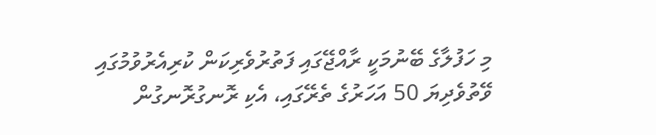މި ހަފުލާގެ ބޭނުމަކީ ރާއްޖޭގައި ފަތުރުވެރިކަން ކުރިއެރުވުމުގައި ވޭތުވެދިޔަ 50 އަހަރުގެ ތެރޭގައި، އެކި ރޮނގުރޮނގުން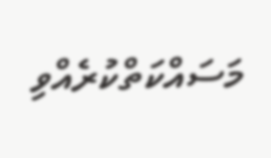މަސައްކަތްކުރެއްވި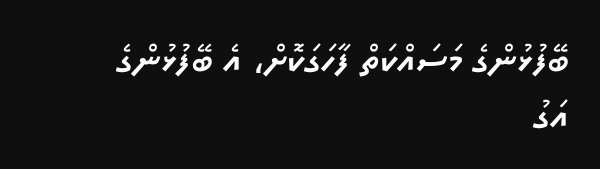ބޭފުޅުންގެ މަސައްކަތް ފާހަގަކޮށް، އެ ބޭފުޅުންގެ އަގު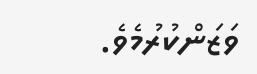ވަޒަންކުރުމެވެ.